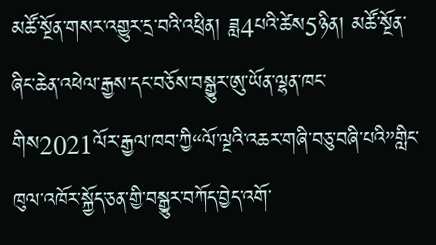མཚོ་སྔོན་གསར་འགྱུར་དྲ་བའི་འཕྲིན། ཟླ4པའི་ཚེས5ཉིན། མཚོ་སྔོན་ཞིང་ཆེན་འཕེལ་རྒྱས་དང་བཅོས་བསྒྱུར་ཨུ་ཡོན་ལྷན་ཁང་གིས2021ལོར་རྒྱལ་ཁབ་ཀྱི“ལོ་ལྔའི་འཆར་གཞི་བཅུ་བཞི་པའི”གླིང་ཁུལ་འཁོར་སྐྱོད་ཅན་གྱི་བསྒྱུར་བཀོད་བྱེད་འགོ་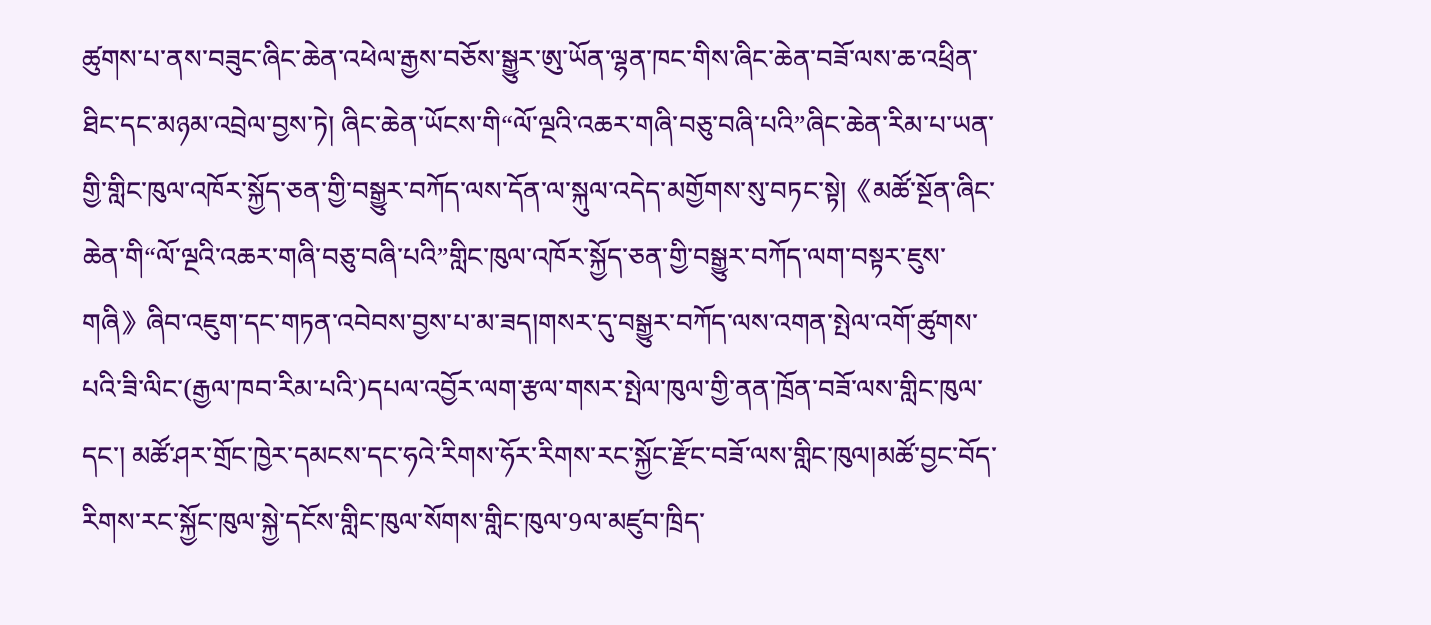ཚུགས་པ་ནས་བཟུང་ཞིང་ཆེན་འཕེལ་རྒྱས་བཅོས་སྒྱུར་ཨུ་ཡོན་ལྷན་ཁང་གིས་ཞིང་ཆེན་བཟོ་ལས་ཆ་འཕྲིན་ཐིང་དང་མཉམ་འབྲེལ་བྱས་ཏེ། ཞིང་ཆེན་ཡོངས་གི“ལོ་ལྔའི་འཆར་གཞི་བཅུ་བཞི་པའི”ཞིང་ཆེན་རིམ་པ་ཡན་གྱི་གླིང་ཁུལ་འཁོར་སྐྱོད་ཅན་གྱི་བསྒྱུར་བཀོད་ལས་དོན་ལ་སྐུལ་འདེད་མགྱོགས་སུ་བཏང་སྟེ།《མཚོ་སྔོན་ཞིང་ཆེན་གི“ལོ་ལྔའི་འཆར་གཞི་བཅུ་བཞི་པའི”གླིང་ཁུལ་འཁོར་སྐྱོད་ཅན་གྱི་བསྒྱུར་བཀོད་ལག་བསྟར་ཇུས་གཞི》ཞིབ་འཇུག་དང་གཏན་འབེབས་བྱས་པ་མ་ཟད།གསར་དུ་བསྒྱུར་བཀོད་ལས་འགན་སྤེལ་འགོ་ཚུགས་པའི་ཟི་ལིང་(རྒྱལ་ཁབ་རིམ་པའི་)དཔལ་འབྱོར་ལག་རྩལ་གསར་སྤེལ་ཁུལ་གྱི་ནན་ཁྲོན་བཟོ་ལས་གླིང་ཁུལ་དང་། མཚོ་ཤར་གྲོང་ཁྱེར་དམངས་དང་ཧའེ་རིགས་ཧོར་རིགས་རང་སྐྱོང་རྫོང་བཟོ་ལས་གླིང་ཁུལ།མཚོ་བྱང་བོད་རིགས་རང་སྐྱོང་ཁུལ་སྐྱེ་དངོས་གླིང་ཁུལ་སོགས་གླིང་ཁུལ་9ལ་མཛུབ་ཁྲིད་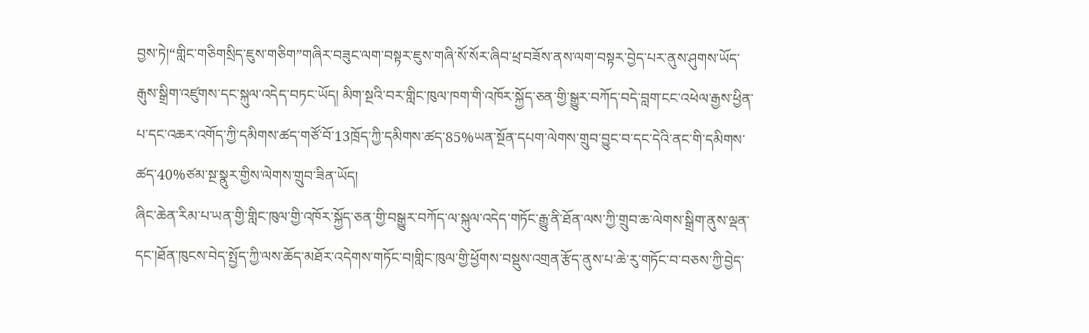བྱས་ཏེ།“གླིང་གཅིགསྲིད་ཇུས་གཅིག”གཞིར་བཟུང་ལག་བསྟར་ཇུས་གཞི་སོ་སོར་ཞིབ་ཕྲ་བཟོས་ནས་ལག་བསྟར་བྱེད་པར་ནུས་ཤུགས་ཡོད་རྒུས་སྒྲིག་འཛུགས་དང་སྐུལ་འདེད་བཏང་ཡོད། མིག་སྔའི་བར་གླིང་ཁུལ་ཁག་གི་འཁོར་སྐྱོད་ཅན་གྱི་སྒྱུར་བཀོད་བདེ་བླག་ངང་འཕེལ་རྒྱས་ཕྱིན་པ་དང་འཆར་འགོད་ཀྱི་དམིགས་ཚད་གཙོ་བོ་13ཁྲོད་ཀྱི་དམིགས་ཚད་85%ཡན་སྔོན་དཔག་ལེགས་གྲུབ་བྱུང་བ་དང་དེའི་ནང་གི་དམིགས་ཚད་40%ཙམ་སྔ་སྣུར་གྱིས་ལེགས་གྲུབ་ཟིན་ཡོད།
ཞིང་ཆེན་རིམ་པ་ཡན་གྱི་གླིང་ཁུལ་གྱི་འཁོར་སྐྱོད་ཅན་གྱི་བསྒྱུར་བཀོད་ལ་སྐུལ་འདེད་གཏོང་རྒྱུ་ནི་ཐོན་ལས་ཀྱི་གྲུབ་ཆ་ལེགས་སྒྲིག་ནུས་ལྡན་དང་།ཐོན་ཁུངས་བེད་སྤྱོད་ཀྱི་ལས་ཆོད་མཐོར་འདེགས་གཏོང་བ།གླིང་ཁུལ་གྱི་ཕྱོགས་བསྡུས་འགྲན་རྩོད་ནུས་པ་ཆེ་རུ་གཏོང་བ་བཅས་ཀྱི་བྱེད་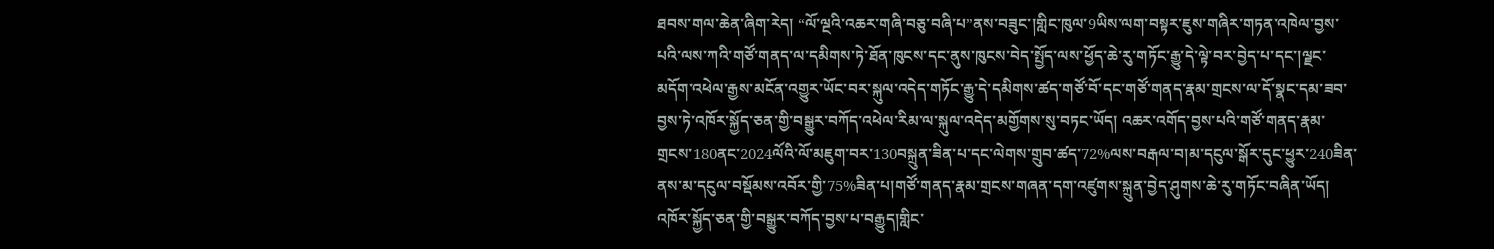ཐབས་གལ་ཆེན་ཞིག་རེད། “ལོ་ལྔའི་འཆར་གཞི་བཅུ་བཞི་པ”ནས་བཟུང་།གླིང་ཁུལ་9ཡིས་ལག་བསྟར་ཇུས་གཞིར་གཏན་འཁེལ་བྱས་པའི་ལས་ཀའི་གཙོ་གནད་ལ་དམིགས་ཏེ་ཐོན་ཁུངས་དང་ནུས་ཁུངས་བེད་སྤྱོད་ལས་ཕྱོད་ཆེ་རུ་གཏོང་རྒྱུ་དེ་ལྟེ་བར་བྱེད་པ་དང་།ལྗང་མདོག་འཕེལ་རྒྱས་མངོན་འགྱུར་ཡོང་བར་སྐུལ་འདེད་གཏོང་རྒྱུ་དེ་དམིགས་ཚད་གཙོ་བོ་དང་གཙོ་གནད་རྣམ་གྲངས་ལ་དོ་སྣང་དམ་ཟབ་བྱས་ཏེ་འཁོར་སྐྱོད་ཅན་གྱི་བསྒྱུར་བཀོད་འཕེལ་རིམ་ལ་སྐུལ་འདེད་མགྱོགས་སུ་བཏང་ཡོད། འཆར་འགོད་བྱས་པའི་གཙོ་གནད་རྣམ་གྲངས་180ནང་2024ལོའི་ལོ་མཇུག་བར་130བསྐྲུན་ཟིན་པ་དང་ལེགས་གྲུབ་ཚད་72%ལས་བརྒལ་བ།མ་དངུལ་སྒོར་དུང་ཕྱུར་240ཟིན་ནས་མ་དངུལ་བསྡོམས་འབོར་གྱི་75%ཟིན་པ།གཙོ་གནད་རྣམ་གྲངས་གཞན་དག་འཛུགས་སྐྲུན་བྱེད་ཤུགས་ཆེ་རུ་གཏོང་བཞིན་ཡོད། འཁོར་སྐྱོད་ཅན་གྱི་བསྒྱུར་བཀོད་བྱས་པ་བརྒྱུད།གླིང་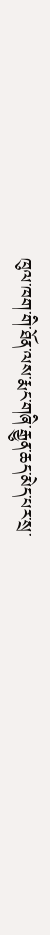ཁུལ་ཁག་གི་ཐོན་ལས་རྨང་གཞི་རྒྱུན་ཆད་མེད་པར་སྲ་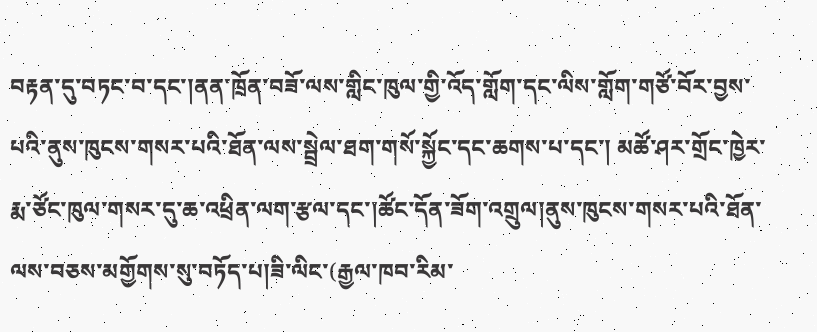བརྟན་དུ་བཏང་བ་དང་།ནན་ཁྲོན་བཟོ་ལས་གླིང་ཁུལ་གྱི་འོད་གློག་དང་ལིས་གློག་གཙོ་བོར་བྱས་པའི་ནུས་ཁུངས་གསར་པའི་ཐོན་ལས་སྦྲེལ་ཐག་གསོ་སྐྱོང་དང་ཆགས་པ་དང་། མཚོ་ཤར་གྲོང་ཁྱེར་རྨ་ཙོང་ཁུལ་གསར་དུ་ཆ་འཕྲིན་ལག་རྩལ་དང་།ཚོང་དོན་ཟོག་འགྲུལ།ནུས་ཁུངས་གསར་པའི་ཐོན་ལས་བཅས་མགྱོགས་སུ་བཏོད་པ།ཟི་ལིང་(རྒྱལ་ཁབ་རིམ་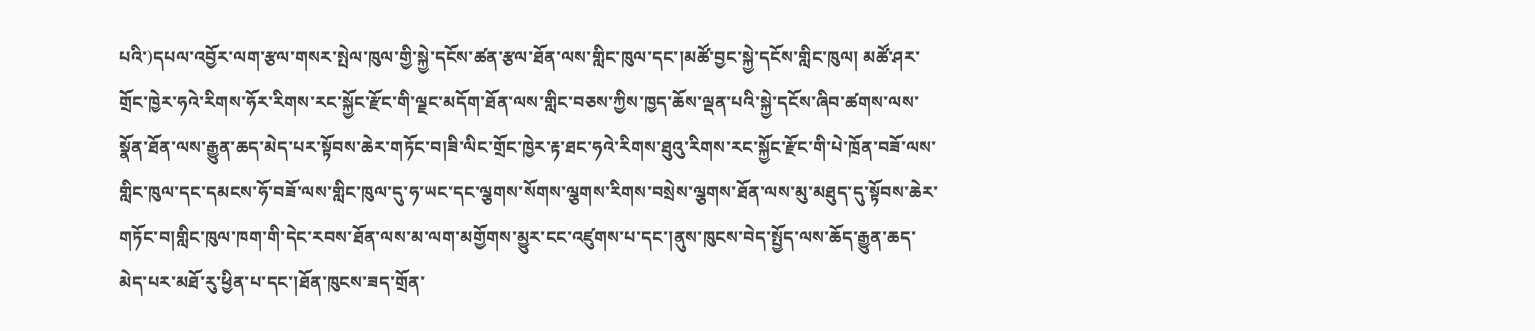པའི་)དཔལ་འབྱོར་ལག་རྩལ་གསར་སྤེལ་ཁུལ་གྱི་སྐྱེ་དངོས་ཚན་རྩལ་ཐོན་ལས་གླིང་ཁུལ་དང་།མཚོ་བྱང་སྐྱེ་དངོས་གླིང་ཁུལ། མཚོ་ཤར་གྲོང་ཁྱེར་ཧའེ་རིགས་ཧོར་རིགས་རང་སྐྱོང་རྫོང་གི་ལྗང་མདོག་ཐོན་ལས་གླིང་བཅས་ཀྱིས་ཁྱད་ཆོས་ལྡན་པའི་སྐྱེ་དངོས་ཞིབ་ཚགས་ལས་སྣོན་ཐོན་ལས་རྒྱུན་ཆད་མེད་པར་སྟོབས་ཆེར་གཏོང་བ།ཟི་ལིང་གྲོང་ཁྱེར་རྟ་ཐང་ཧའེ་རིགས་ཐུའུ་རིགས་རང་སྐྱོང་རྫོང་གི་པེ་ཁྲོན་བཟོ་ལས་གླིང་ཁུལ་དང་དམངས་ཧོ་བཟོ་ལས་གླིང་ཁུལ་དུ་ཧ་ཡང་དང་ལྕགས་སོགས་ལྕགས་རིགས་བསྲེས་ལྕགས་ཐོན་ལས་མུ་མཐུད་དུ་སྟོབས་ཆེར་གཏོང་བ།གླིང་ཁུལ་ཁག་གི་དེང་རབས་ཐོན་ལས་མ་ལག་མགྱོགས་མྱུར་ངང་འཛུགས་པ་དང་།ནུས་ཁུངས་བེད་སྤྱོད་ལས་ཆོད་རྒྱུན་ཆད་མེད་པར་མཐོ་རུ་ཕྱིན་པ་དང་།ཐོན་ཁུངས་ཟད་གྲོན་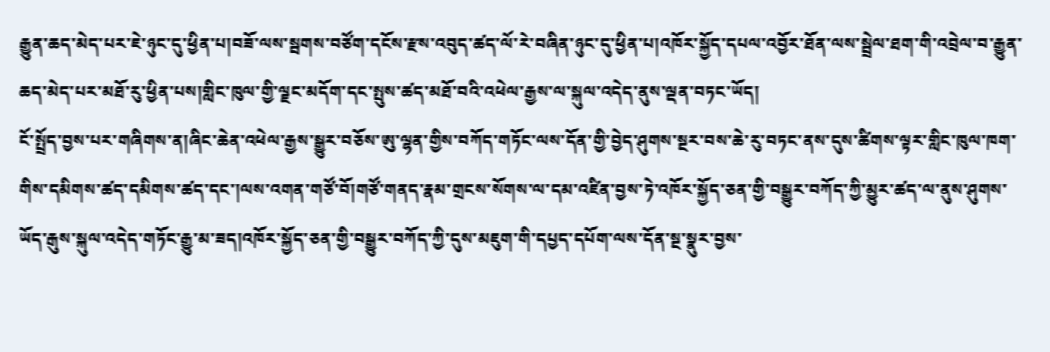རྒྱུན་ཆད་མེད་པར་ཇེ་ཉུང་དུ་ཕྱིན་པ།བཟོ་ལས་སྦགས་བཙོག་དངོས་རྫས་འབུད་ཚད་ལོ་རེ་བཞིན་ཉུང་དུ་ཕྱིན་པ།འཁོར་སྐྱོད་དཔལ་འབྱོར་ཐོན་ལས་སྦྲེལ་ཐག་གི་འབྲེལ་བ་རྒྱུན་ཆད་མེད་པར་མཐོ་རུ་ཕྱིན་པས།གླིང་ཁུལ་གྱི་ལྗང་མདོག་དང་སྤུས་ཚད་མཐོ་བའི་འཕེལ་རྒྱས་ལ་སྐུལ་འདེད་ནུས་ལྡན་བཏང་ཡོད།
ངོ་སྤྲོད་བྱས་པར་གཞིགས་ན།ཞིང་ཆེན་འཕེལ་རྒྱས་སྒྱུར་བཅོས་ཨུ་ལྷན་གྱིས་བཀོད་གཏོང་ལས་དོན་གྱི་བྱེད་ཤུགས་སྔར་བས་ཆེ་རུ་བཏང་ནས་དུས་ཚིགས་ལྟར་གླིང་ཁུལ་ཁག་གིས་དམིགས་ཚད་དམིགས་ཚད་དང་།ལས་འགན་གཙོ་བོ།གཙོ་གནད་རྣམ་གྲངས་སོགས་ལ་དམ་འཛིན་བྱས་ཏེ་འཁོར་སྐྱོད་ཅན་གྱི་བསྒྱུར་བཀོད་ཀྱི་མྱུར་ཚད་ལ་ནུས་ཤུགས་ཡོད་རྒུས་སྐུལ་འདེད་གཏོང་རྒྱུ་མ་ཟད།འཁོར་སྐྱོད་ཅན་གྱི་བསྒྱུར་བཀོད་ཀྱི་དུས་མཇུག་གི་དཔྱད་དཔོག་ལས་དོན་སྔ་སྣུར་བྱས་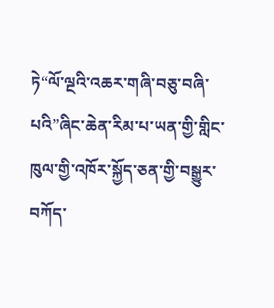ཏེ“ལོ་ལྔའི་འཆར་གཞི་བཅུ་བཞི་པའི”ཞིང་ཆེན་རིམ་པ་ཡན་གྱི་གླིང་ཁུལ་གྱི་འཁོར་སྐྱོད་ཅན་གྱི་བསྒྱུར་བཀོད་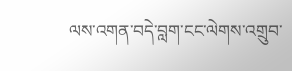ལས་འགན་བདེ་བླག་ངང་ལེགས་འགྲུབ་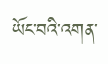ཡོང་བའི་འགན་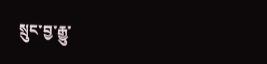སྲུང་བྱ་རྒྱུ་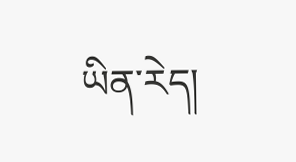ཡིན་རེད།